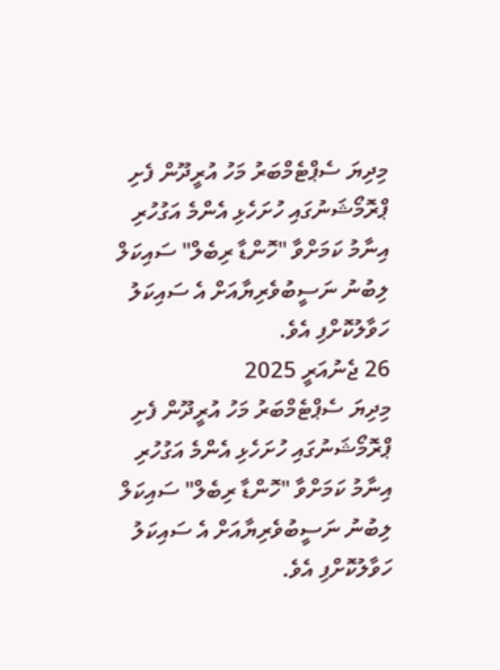މިދިޔަ ސެޕްޓެމްބަރު މަހު އުރީދޫން ފެށި ޕްރޮމޯޝަނުގައި ހުށަހެޅި އެންމެ އަގުހުރި އިނާމު ކަމަށްވާ "ހޮންޑާ ރިބެލް" ސައިކަލް ލިބުނު ނަސީބުވެރިޔާއަށް އެ ސައިކަލު ހަވާލުކޮށްފި އެވެ.
26 ޖެނުއަރީ 2025
މިދިޔަ ސެޕްޓެމްބަރު މަހު އުރީދޫން ފެށި ޕްރޮމޯޝަނުގައި ހުށަހެޅި އެންމެ އަގުހުރި އިނާމު ކަމަށްވާ "ހޮންޑާ ރިބެލް" ސައިކަލް ލިބުނު ނަސީބުވެރިޔާއަށް އެ ސައިކަލު ހަވާލުކޮށްފި އެވެ.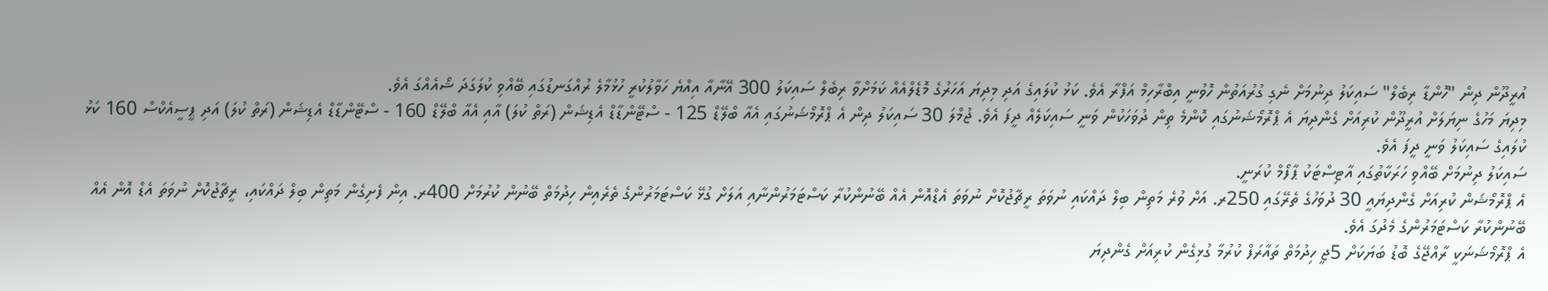އުރީދޫން ދިން "ހޮންޑާ ރިބެލް" ސައިކަލު ދިނުމަށް ނެގި ގުރުއަތުން ހޮވުނީ އިބްރާހިމް އަފްރާ އެވެ. ކަޅު ކުލައިގެ އަދި މިދިޔަ އަހަރުގެ މޮޑެލްއެއް ކަމަށްވާ ރިބެލް ސައިކަލު 300 އޭނާއާ އިއްޔެ ހަވާލުކުރީ ހުޅުމާލެ ރުއްގަނޑުގައި ބޭއްވި ކުލަގަދަ ޝޯއެއްގަ އެވެ.
މިދިޔަ މަހުގެ ނިޔަލަށް އުރީދޫން ކުރިއަށް ގެންދިޔަ އެ ޕްރޮމޯޝަނުގައި ކޮންމެ ތިން ދުވަހަކުން ވަނީ ސައިކަލެއް ދީފަ އެވެ. ޖުމްލަ 30 ސައިކަލު ދިން އެ ޕްރޮމޯޝަނުގައި އެއާ ބްލޭޑް 125 - ސްޓޭންޑާޑް އެޑިޝަން (ރަތް ކުލަ) އާއި އެއާ ބްލޭޑް 160 - ސްޓޭންޑާޑް އެޑިޝަން (ރަތް ކުލަ) އަދި ޕީސީއެކްސް 160 ކަޅު ކުލައިގެ ސައިކަލު ވަނީ ދީފަ އެވެ.
ސައިކަލު ދިނުމަށް ބޭއްވި ހަރަކާތުގައި އާޓިސްޓަކު ޕާފޯމް ކުރަނީ.
އެ ޕްރޮމޯޝަން ކުރިއަށް ގެންދިޔައީ 30 ދުވަހުގެ ތެރޭގައި 250ރ. އަށް ވުރެ މަތިން ބިލް ދައްކައި ނުވަތަ ރީޗާޖުކޮށް ނުވަތަ އެޑްއޮން އެއް ބޭނުންކުރާ ކަސްޓަމަރުންނާއި އަލަށް ގުޅޭ ކަސްޓަމަރުންގެ ތެރެއިން ހިދުމަތް ބޭނުން ކުރުމަށް 400ރ. އިން ފެށިގެން މަތިން ބިލް ދައްކައި، ރީޗާޖުކޮށް ނުވަތަ އެޑް އޮން އެއް ބޭނުންކުރާ ކަސްޓަމަރުންގެ މެދުގަ އެވެ.
އެ ޕްރޮމޯޝަނަކީ ރާއްޖޭގެ ބޮޑު ބަޔަކަށް 5ޖީ ހިދުމަތް ތައާރަފް ކުރުމާ ގުޅިގެން ކުރިއަށް ގެންދިޔަ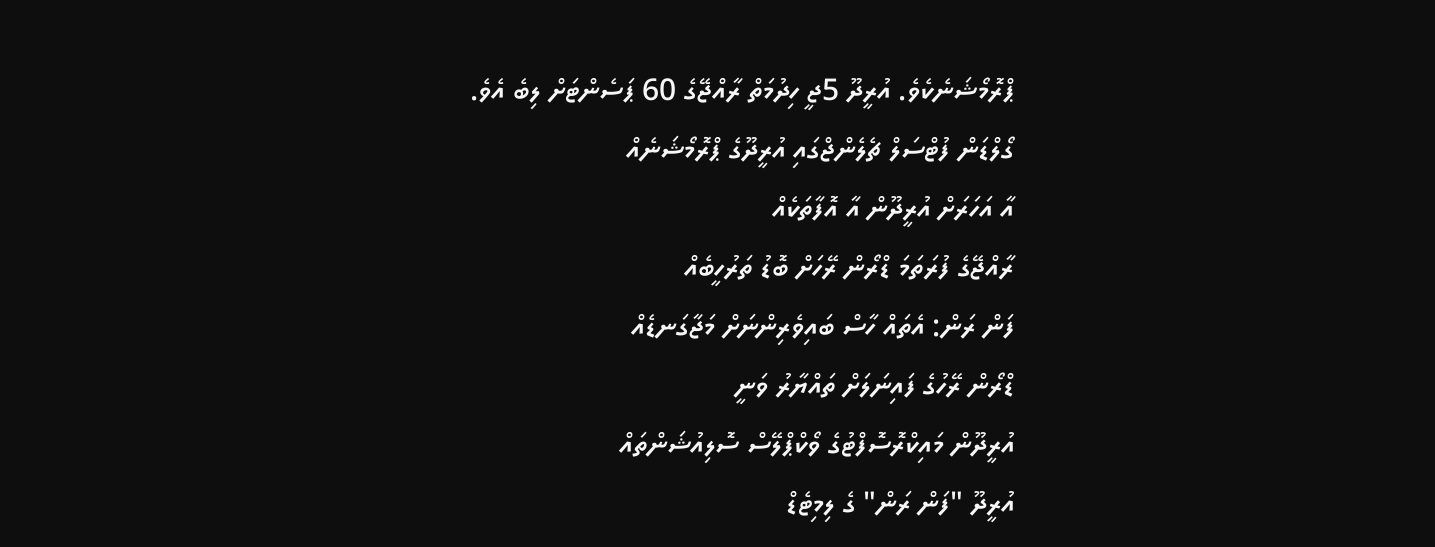ޕްރޮމޯޝަނެކެވެ. އުރީދޫ 5ޖީ ހިދުމަތް ރާއްޖޭގެ 60 ޕަސެންޓަށް ލިބެ އެވެ.
ގޯލްޑަން ފުޓްސަލް ޗެލެންޖްގައި އުރީދޫގެ ޕްރޮމޯޝަނެއް
އާ އަހަރަށް އުރީދޫން އާ އޮފާތަކެއް
ރާއްޖޭގެ ފުރަތަމަ ޑްރޯން ރޭހަށް ބޮޑު ތަރުހީބެއް
ފަން ރަން: އެތައް ހާސް ބައިވެރިންނަށް މަޖާގަނޑެއް
ޑްރޯން ރޭހުގެ ފައިނަލަށް ތައްޔާރު ވަނީ
އުރީދޫން މައިކްރޮސޮފްޓުގެ ވޯކްޕްލޭސް ސޮލިއުޝަންތައް
އުރީދޫ "ފަން ރަން" ގެ ލިމިޓެޑް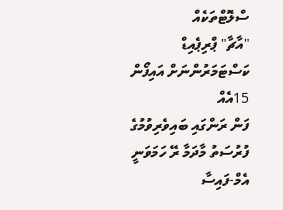ސްލޮޓްތަކެއް
"އާޗާ" ޕްރިޕެއިޑް ކަސްޓަމަރުންނަށް އައިފޯން 15އެއް
ފަން ރަންގައި ބައިވެރިވުމުގެ ފުރުސަތު މާދަމާ ރޭ ހަމަވަނީ
އެމް-ފައިސާ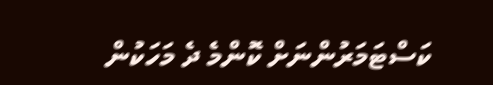ކަސްޓަމަރުންނަށް ކޮންމެ ދެ މަހަކުން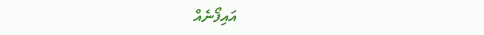އައިފޯނެއް